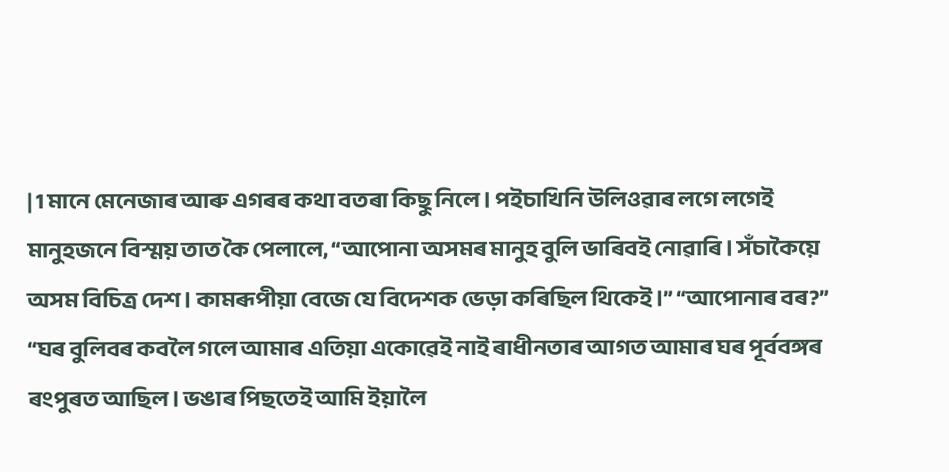| 1 মানে মেনেজাৰ আৰু এগৰৰ কথা বতৰা কিছু নিলে। পইচাখিনি উলিওৱাৰ লগে লগেই মানুহজনে বিস্ময় তাত কৈ পেলালে, “আপোনা অসমৰ মানুহ বুলি ভাৰিবই নোৱাৰি। সঁচাকৈয়ে অসম বিচিত্ৰ দেশ। কামৰূপীয়া বেজে যে বিদেশক ভেড়া কৰিছিল থিকেই।” “আপোনাৰ বৰ?” “ঘৰ বুলিবৰ কবলৈ গলে আমাৰ এতিয়া একোৱেই নাই ৰাধীনতাৰ আগত আমাৰ ঘৰ পূৰ্ববঙ্গৰ ৰংপুৰত আছিল। ভঙাৰ পিছতেই আমি ইয়ালৈ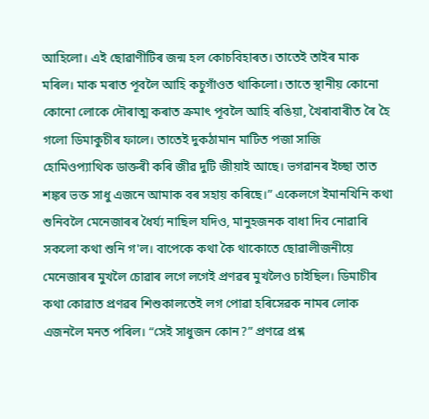আহিলো। এই ছোৱাণীটিৰ জন্ম হল কোচবিহাৰত। তাতেই তাইৰ মাক মৰিল। মাক মৰাত পূবলৈ আহি কচুগাঁওত থাকিলো। তাতে স্থানীয় কোনো কোনো লোকে দৌৰাত্ম কৰাত ক্ৰমাৎ পূবলৈ আহি ৰঙিয়া, খৈৰাবাৰীত ৰৈ হৈ গলো ডিমাকুচীৰ ফালে। তাতেই দুকঠামান মাটিত পজা সাজি হোমিওপ্যাথিক ডাক্তৰী কৰি জীৱ দুটি জীয়াই আছে। ভগৱানৰ ইচ্ছা তাত শঙ্কৰ ভক্ত সাধু এজনে আমাক বৰ সহায় কৰিছে।” একেলগে ইমানখিনি কথা শুনিবলৈ মেনেজাৰৰ ধৈৰ্য্য নাছিল যদিও, মানুহজনক বাধা দিব নোৱাৰি সকলো কথা শুনি গ'ল। বাপেকে কথা কৈ থাকোতে ছোৱালীজনীয়ে মেনেজাৰৰ মুখলৈ চোৱাৰ লগে লগেই প্ৰণৱৰ মুখলৈও চাইছিল। ডিমাচীৰ কথা কোৱাত প্ৰণৱৰ শিশুকালতেই লগ পোৱা হৰিসেৱক নামৰ লোক এজনলৈ মনত পৰিল। “সেই সাধুজন কোন?” প্ৰণৱে প্ৰশ্ন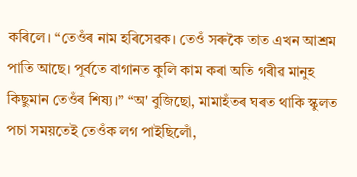কৰিলে। “তেওঁৰ নাম হৰিসেৱক। তেওঁ সৰুকৈ তাত এখন আশ্ৰম পাতি আছে। পূৰ্বতে বাগানত কুলি কাম কৰা অতি গৰীৱ মানুহ কিছুমান তেওঁৰ শিষ্য।” “অ' বুজিছো, মামাহঁতৰ ঘৰত থাকি স্কুলত পচা সময়তেই তেওঁক লগ পাইছিলোঁ,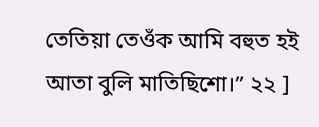তেতিয়া তেওঁক আমি বহুত হই আতা বুলি মাতিছিশো।” ২২ ]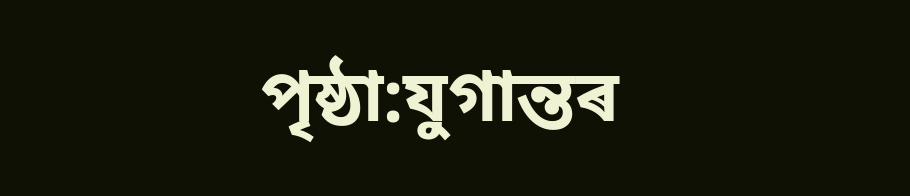পৃষ্ঠা:যুগান্তৰ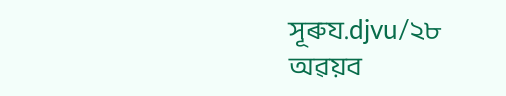সূৰুয.djvu/২৮
অৱয়ব